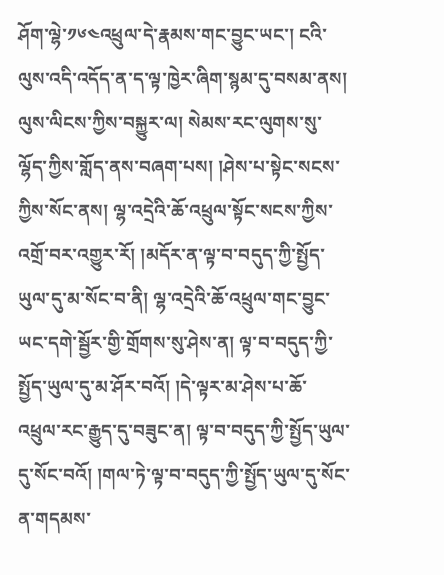ཤོག་ལྷེ་༡༦༤འཕྲུལ་དེ་རྣམས་གང་བྱུང་ཡང་། ངའི་ལུས་འདི་འདོད་ན་ད་ལྟ་ཁྱེར་ཞིག་སྙམ་དུ་བསམ་ནས། ལུས་ལིངས་ཀྱིས་བསྐྱུར་ལ། སེམས་རང་ལུགས་སུ་ལྷོད་ཀྱིས་གློད་ནས་བཞག་པས། །ཤེས་པ་སྟེང་སངས་ཀྱིས་སོང་ནས། ལྷ་འདྲེའི་ཆོ་འཕྲུལ་སྟོང་སངས་ཀྱིས་འགྲོ་བར་འགྱུར་རོ། །མདོར་ན་ལྟ་བ་བདུད་ཀྱི་སྤྱོད་ཡུལ་དུ་མ་སོང་བ་ནི། ལྷ་འདྲེའི་ཆོ་འཕྲུལ་གང་བྱུང་ཡང་དགེ་སྦྱོར་གྱི་གྲོགས་སུ་ཤེས་ན། ལྟ་བ་བདུད་ཀྱི་སྤྱོད་ཡུལ་དུ་མ་ཤོར་བའོ། །དེ་ལྟར་མ་ཤེས་པ་ཆོ་འཕྲུལ་རང་རྒྱུད་དུ་བཟུང་ན། ལྟ་བ་བདུད་ཀྱི་སྤྱོད་ཡུལ་དུ་སོང་བའོ། །གལ་ཏེ་ལྟ་བ་བདུད་ཀྱི་སྤྱོད་ཡུལ་དུ་སོང་ན་གདམས་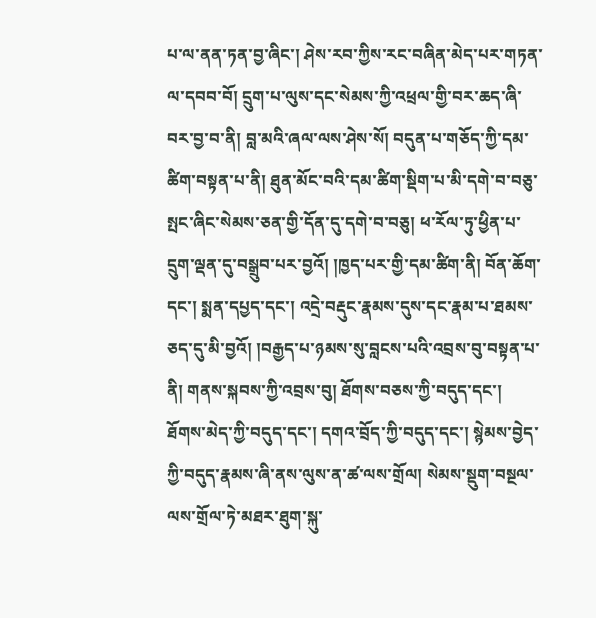པ་ལ་ནན་ཏན་བྱ་ཞིང་། ཤེས་རབ་ཀྱིས་རང་བཞིན་མེད་པར་གཏན་ལ་དབབ་བོ། དྲུག་པ་ལུས་དང་སེམས་ཀྱི་འཕྲལ་གྱི་བར་ཆད་ཞི་བར་བྱ་བ་ནི། བླ་མའི་ཞལ་ལས་ཤེས་སོ། བདུན་པ་གཅོད་ཀྱི་དམ་ཚིག་བསྟན་པ་ནི། ཐུན་མོང་བའི་དམ་ཚིག་སྡིག་པ་མི་དགེ་བ་བཅུ་སྤང་ཞིང་སེམས་ཅན་གྱི་དོན་དུ་དགེ་བ་བཅུ། ཕ་རོལ་ཏུ་ཕྱིན་པ་དྲུག་ལྡན་དུ་བསྒྲུབ་པར་བྱའོ། །ཁྱད་པར་གྱི་དམ་ཚིག་ནི། བོན་ཆོག་དང་། སྨན་དཔྱད་དང་། འདྲེ་བརྡུང་རྣམས་དུས་དང་རྣམ་པ་ཐམས་ཅད་དུ་མི་བྱའོ། །བརྒྱད་པ་ཉམས་སུ་བླངས་པའི་འབྲས་བུ་བསྟན་པ་ནི། གནས་སྐབས་ཀྱི་འབྲས་བུ། ཐོགས་བཅས་ཀྱི་བདུད་དང་། ཐོགས་མེད་ཀྱི་བདུད་དང་། དགའ་བྲོད་ཀྱི་བདུད་དང་། སྙེམས་བྱེད་ཀྱི་བདུད་རྣམས་ཞི་ནས་ལུས་ན་ཚ་ལས་གྲོལ། སེམས་སྡུག་བསྔལ་ལས་གྲོལ་ཏེ་མཐར་ཐུག་སྐུ་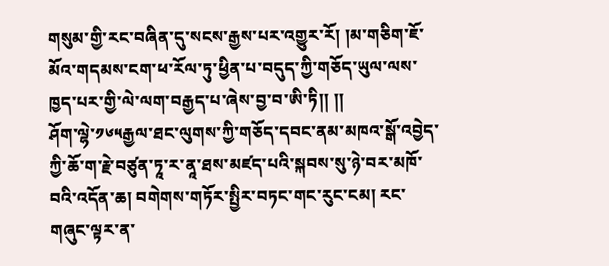གསུམ་གྱི་རང་བཞིན་དུ་སངས་རྒྱས་པར་འགྱུར་རོ། །མ་གཅིག་ཇོ་མོའ་གདམས་ངག་ཕ་རོལ་ཏུ་ཕྱིན་པ་བདུད་ཀྱི་གཅོད་ཡུལ་ལས་ཁྱད་པར་གྱི་ལེ་ལག་བརྒྱད་པ་ཞེས་བྱ་བ་ཨི་ཏི།། །།
ཤོག་ལྷེ་༡༦༥རྒྱལ་ཐང་ལུགས་ཀྱི་གཅོད་དབང་ནམ་མཁའ་སྒོ་འབྱེད་ཀྱི་ཆོ་ག་རྗེ་བཙུན་ཏཱ་ར་ནཱ་ཐས་མཛད་པའི་སྐབས་སུ་ཉེ་བར་མཁོ་བའི་འདོན་ཆ། བགེགས་གཏོར་སྤྱིར་བཏང་གང་རུང་ངམ། རང་གཞུང་ལྟར་ན་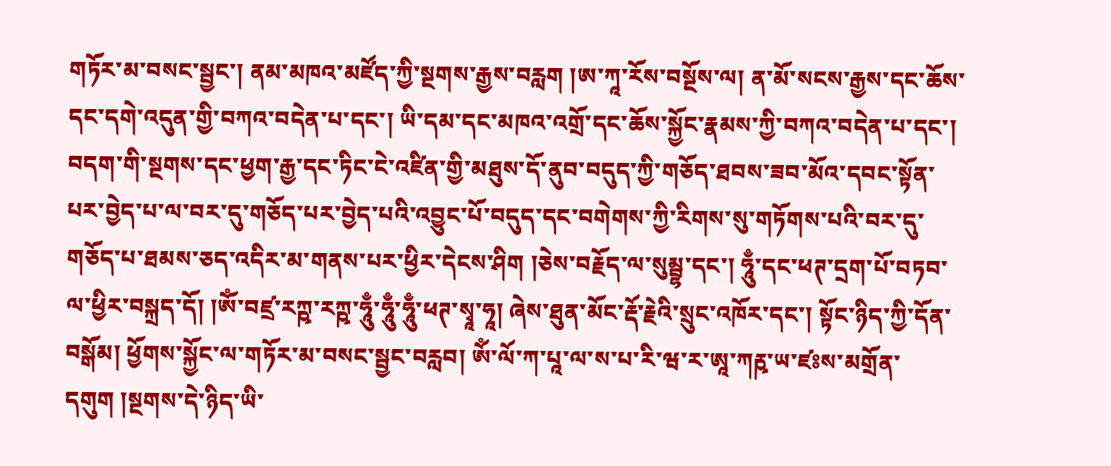གཏོར་མ་བསང་སྦྱང་། ནམ་མཁའ་མཛོད་ཀྱི་སྔགས་རྒྱས་བརླག །ཨ་ཀཱ་རོས་བསྔོས་ལ། ན་མོ་སངས་རྒྱས་དང་ཆོས་དང་དགེ་འདུན་གྱི་བཀའ་བདེན་པ་དང་། ཡི་དམ་དང་མཁའ་འགྲོ་དང་ཆོས་སྐྱོང་རྣམས་ཀྱི་བཀའ་བདེན་པ་དང་། བདག་གི་སྔགས་དང་ཕྱག་རྒྱ་དང་ཏིང་ངེ་འཛིན་གྱི་མཐུས་དོ་ནུབ་བདུད་ཀྱི་གཅོད་ཐབས་ཟབ་མོའ་དབང་སྟོན་པར་བྱེད་པ་ལ་བར་དུ་གཅོད་པར་བྱེད་པའི་འབྱུང་པོ་བདུད་དང་བགེགས་ཀྱི་རིགས་སུ་གཏོགས་པའི་བར་དུ་གཅོད་པ་ཐམས་ཅད་འདིར་མ་གནས་པར་ཕྱིར་དེངས་ཤིག །ཅེས་བརྗོད་ལ་སུམྦྷ་དང་། ཧཱུྃ་དང་ཕཊ་དྲག་པོ་བཏབ་ལ་ཕྱིར་བསྐྲད་དོ། །ༀ་བཛྲ་རཀྵ་རཀྵ་ཧཱུྃ་ཧཱུྃ་ཧཱུྃ་ཕཊ་སྭཱ་ཧཱ། ཞེས་ཐུན་མོང་རྡོ་རྗེའི་སྲུང་འཁོར་དང་། སྟོང་ཉིད་ཀྱི་དོན་བསྒོམ། ཕྱོགས་སྐྱོང་ལ་གཏོར་མ་བསང་སྦྱང་བརླབ། ༀ་ལོ་ཀ་པཱ་ལ་ས་པ་རི་ཝ་ར་ཨཱ་ཀརྵ་ཡ་ཛཿས་མགྲོན་དགུག །སྔགས་དེ་ཉིད་ཡི་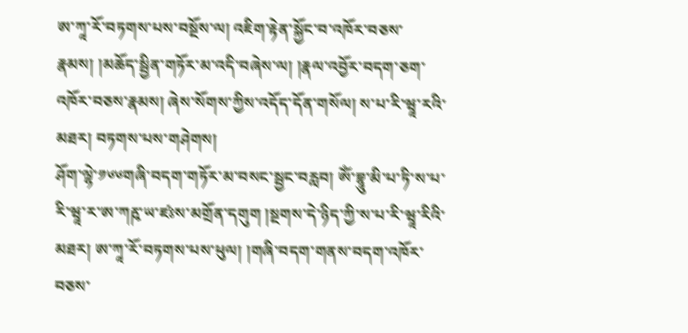ཨ་ཀཱ་རོ་བཏགས་པས་བསྔོས་ལ། འཇིག་རྟེན་སྐྱོང་བ་འཁོར་བཅས་རྣམས། །མཆོད་སྦྱིན་གཏོར་མ་འདི་བཞེས་ལ། །རྣལ་འབྱོར་བདག་ཅག་འཁོར་བཅས་རྣམས། ཞེས་སོགས་ཀྱིས་འདོད་དོན་གསོལ། ས་པ་རི་ཝཱ་རའི་མཐར། བཏགས་པས་གཤེགས།
ཤོག་ལྷེ་༡༦༦གཞི་བདག་གཏོར་མ་བསང་སྦྱང་བརླབ། ༀ་བྷཱུ་མི་པ་ཏི་ས་པ་རི་ཝཱ་ར་ཨ་ཀརྵ་ཡ་ཛཿས་མགྲོན་དགུག །སྔགས་དེ་ཉིད་ཀྱི་ས་པ་རི་ཝཱ་རིའི་མཐར། ཨ་ཀཱ་རོ་བཏགས་པས་ཕུལ། །གཞི་བདག་གནས་བདག་འཁོར་བཅས་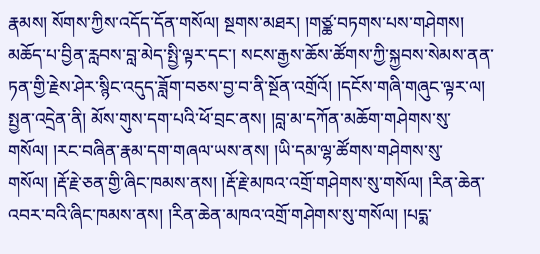རྣམས། སོགས་ཀྱིས་འདོད་དོན་གསོལ། སྔགས་མཐར། །གཙྪ་བཏགས་པས་གཤེགས། མཆོད་པ་བྱིན་རླབས་བླ་མེད་སྤྱི་ལྟར་དང་། སངས་རྒྱས་ཆོས་ཚོགས་ཀྱི་སྐྱབས་སེམས་ནན་ཏན་གྱི་རྗེས་ཤེར་སྙིང་འདུད་ཟློག་བཅས་བྱ་བ་ནི་སྔོན་འགྲོའོ། །དངོས་གཞི་གཞུང་ལྟར་ལ། སྤྱན་འདྲེན་ནི། མོས་གུས་དག་པའི་ཕོ་བྲང་ནས། །བླ་མ་དཀོན་མཆོག་གཤེགས་སུ་གསོལ། །རང་བཞིན་རྣམ་དག་གཞལ་ཡས་ནས། །ཡི་དམ་ལྷ་ཚོགས་གཤེགས་སུ་གསོལ། །རྡོ་རྗེ་ཅན་གྱི་ཞིང་ཁམས་ནས། །རྡོ་རྗེ་མཁའ་འགྲོ་གཤེགས་སུ་གསོལ། །རིན་ཆེན་འབར་བའི་ཞིང་ཁམས་ནས། །རིན་ཆེན་མཁའ་འགྲོ་གཤེགས་སུ་གསོལ། །པདྨ་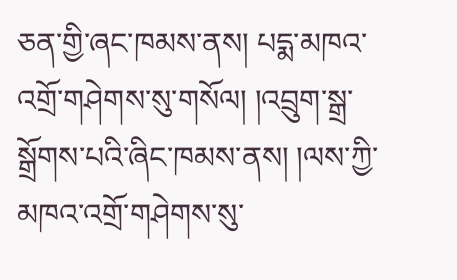ཅན་གྱི་ཞང་ཁམས་ནས། པདྨ་མཁའ་འགྲོ་གཤེགས་སུ་གསོལ། །འབྲུག་སྒྲ་སྒྲོགས་པའི་ཞིང་ཁམས་ནས། །ལས་ཀྱི་མཁའ་འགྲོ་གཤེགས་སུ་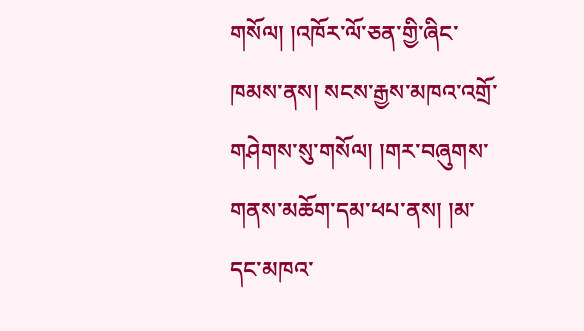གསོལ། །འཁོར་ལོ་ཅན་གྱི་ཞིང་ཁམས་ནས། སངས་རྒྱས་མཁའ་འགྲོ་གཤེགས་སུ་གསོལ། །གར་བཞུགས་གནས་མཆོག་དམ་ཕཔ་ནས། །མ་དང་མཁའ་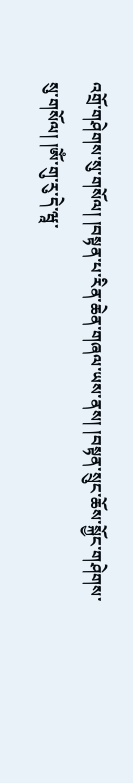འགྲོ་གཤེགས་སུ་གསོལ། །བསྟན་པ་རིན་ཆེན་གཞལ་ཡས་ནས། །བསྟན་སྲུང་ཆོས་སྐྱོང་གཤེགས་སུ་གསོལ། །ༀ་གུ་རུ་དེ་ཝཱ་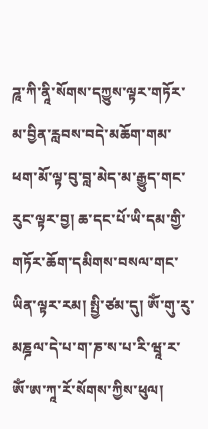ཌཱ་ཀི་ནཱི་སོགས་དཀྱུས་ལྟར་གཏོར་མ་བྱིན་རླབས་བདེ་མཆོག་གམ་ཕག་མོ་ལྟ་བུ་བླ་མེད་མ་རྒྱུད་གང་རུང་ལྟར་བྱ། ཆ་དང་པོ་ཡི་དམ་གྱི་གཏོར་ཆོག་དམིགས་བསལ་གང་ཡིན་ལྟར་རམ། སྤྱི་ཙམ་དུ། ༀ་གུ་རུ་མཎྜལ་དེ་པ་ག་ཎ་ས་པ་རི་ཝཱ་ར་ༀ་ཨ་ཀཱ་རོ་སོགས་ཀྱིས་ཕུལ།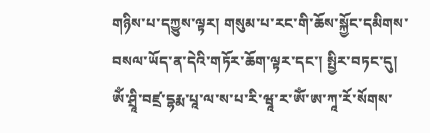གཉིས་པ་དཀྱུས་ལྟར། གསུམ་པ་རང་གི་ཆོས་སྐྱོང་དམིགས་བསལ་ཡོད་ན་དེའི་གཏོར་ཆོག་ལྟར་དང་། སྤྱིར་བཏང་དུ། ༀ་ཤྲཱི་བཛྲ་དྷརྨ་པཱ་ལ་ས་པ་རི་ཝཱ་ར་ༀ་ཨ་ཀཱ་རོ་སོགས་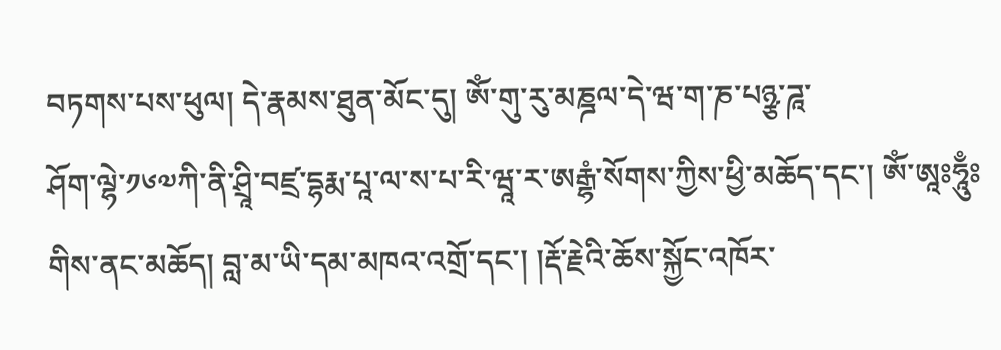བཏགས་པས་ཕུལ། དེ་རྣམས་ཐུན་མོང་དུ། ༀ་གུ་རུ་མཎྜལ་དེ་ཝ་ག་ཎ་པཉྩ་ཌཱ་
ཤོག་ལྷེ་༡༦༧ཀི་ནི་ཤྲཱི་བཛྲ་དྷརྨ་པཱ་ལ་ས་པ་རི་ཝཱ་ར་ཨརྒྷཾ་སོགས་ཀྱིས་ཕྱི་མཆོད་དང་། ༀ་ཨཱཿཧཱུྃཿགིས་ནང་མཆོད། བླ་མ་ཡི་དམ་མཁའ་འགྲོ་དང་། །རྡོ་རྗེའི་ཆོས་སྐྱོང་འཁོར་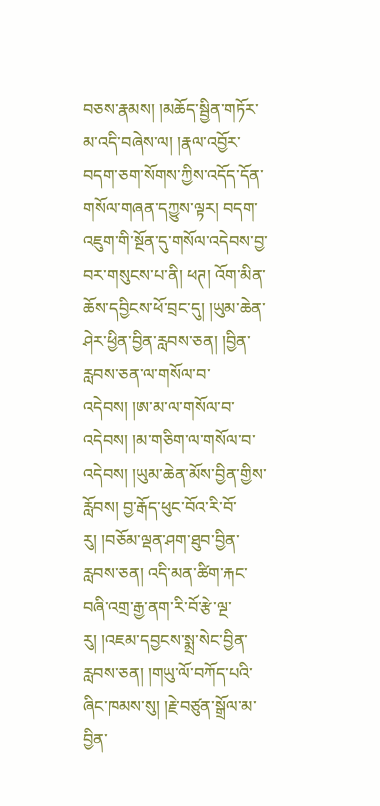བཅས་རྣམས། །མཆོད་སྦྱིན་གཏོར་མ་འདི་བཞེས་ལ། །རྣལ་འབྱོར་བདག་ཅག་སོགས་ཀྱིས་འདོད་དོན་གསོལ་གཞན་དཀྱུས་ལྟར། བདག་འཇུག་གི་སྔོན་དུ་གསོལ་འདེབས་བྱ་བར་གསུངས་པ་ནི། ཕཊ། འོག་མིན་ཆོས་དབྱིངས་ཕོ་བྲང་དུ། །ཡུམ་ཆེན་ཤེར་ཕྱིན་བྱིན་རླབས་ཅན། །བྱིན་རླབས་ཅན་ལ་གསོལ་བ་འདེབས། །ཨ་མ་ལ་གསོལ་བ་འདེབས། །མ་གཅིག་ལ་གསོལ་བ་འདེབས། །ཡུམ་ཆེན་མོས་བྱིན་གྱིས་རློབས། བྱ་རྒོད་ཕུང་བོའ་རི་བོ་རུ། །བཅོམ་ལྡན་ཤག་ཐུབ་བྱིན་རླབས་ཅན། འདི་མན་ཚིག་རྐང་བཞི་འགྲ་རྒྱ་ནག་རི་བོ་རྩེ་ལྔ་རུ། །འཇམ་དབྱངས་སྨྲ་སེང་བྱིན་རླབས་ཅན། །གཡུ་ལོ་བཀོད་པའི་ཞིང་ཁམས་སུ། །རྗེ་བཙུན་སྒྲོལ་མ་བྱིན་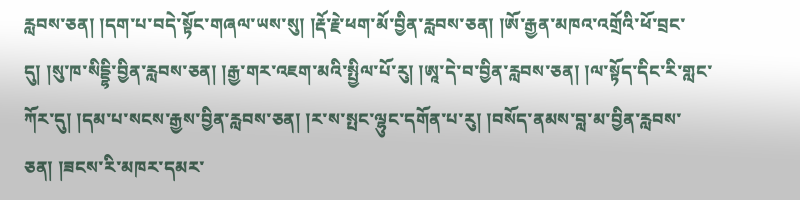རླབས་ཅན། །དག་པ་བདེ་སྟོང་གཞལ་ཡས་སུ། །རྡོ་རྗེ་ཕག་མོ་བྱིན་རླབས་ཅན། །ཨོ་རྒྱན་མཁའ་འགྲོའི་ཕོ་བྲང་དུ། །སུ་ཁ་སིདྡྷི་བྱིན་རླབས་ཅན། །རྒྱ་གར་འཇག་མའི་སྤྱིལ་པོ་རུ། །ཨཱ་དེ་བ་བྱིན་རླབས་ཅན། །ལ་སྟོད་དིང་རི་གླང་ཀོར་དུ། །དམ་པ་སངས་རྒྱས་བྱིན་རླབས་ཅན། །ར་ས་སྤང་ལྷུང་དགོན་པ་རུ། །བསོད་ནམས་བླ་མ་བྱིན་རླབས་ཅན། །ཟངས་རི་མཁར་དམར་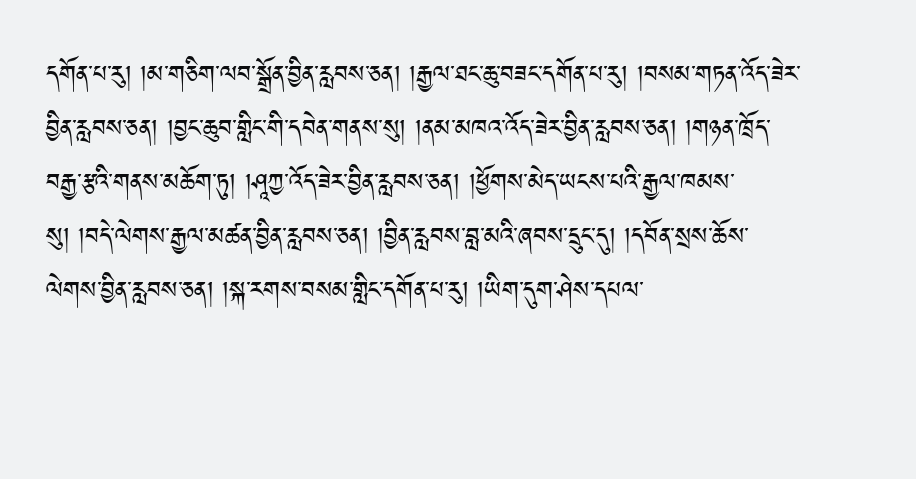དགོན་པ་རུ། །མ་གཅིག་ལབ་སྒྲོན་བྱིན་རླབས་ཅན། །རྒྱལ་ཐང་ཆུ་བཟང་དགོན་པ་རུ། །བསམ་གཏན་འོད་ཟེར་བྱིན་རླབས་ཅན། །བྱང་ཆུབ་གླིང་གི་དབེན་གནས་སུ། །ནམ་མཁའ་འོད་ཟེར་བྱིན་རླབས་ཅན། །གཉན་ཁྲོད་བརྒྱ་རྩའི་གནས་མཆོག་ཏུ། །ཤཱཀྱ་འོད་ཟེར་བྱིན་རླབས་ཅན། །ཕྱོགས་མེད་ཡངས་པའི་རྒྱལ་ཁམས་སུ། །བདེ་ལེགས་རྒྱལ་མཚན་བྱིན་རླབས་ཅན། །བྱིན་རླབས་བླ་མའི་ཞབས་དྲུང་དུ། །དབོན་སྲས་ཆོས་ལེགས་བྱིན་རླབས་ཅན། །སྐ་རགས་བསམ་གླིང་དགོན་པ་རུ། །ཡིག་དུག་ཤེས་དཔལ་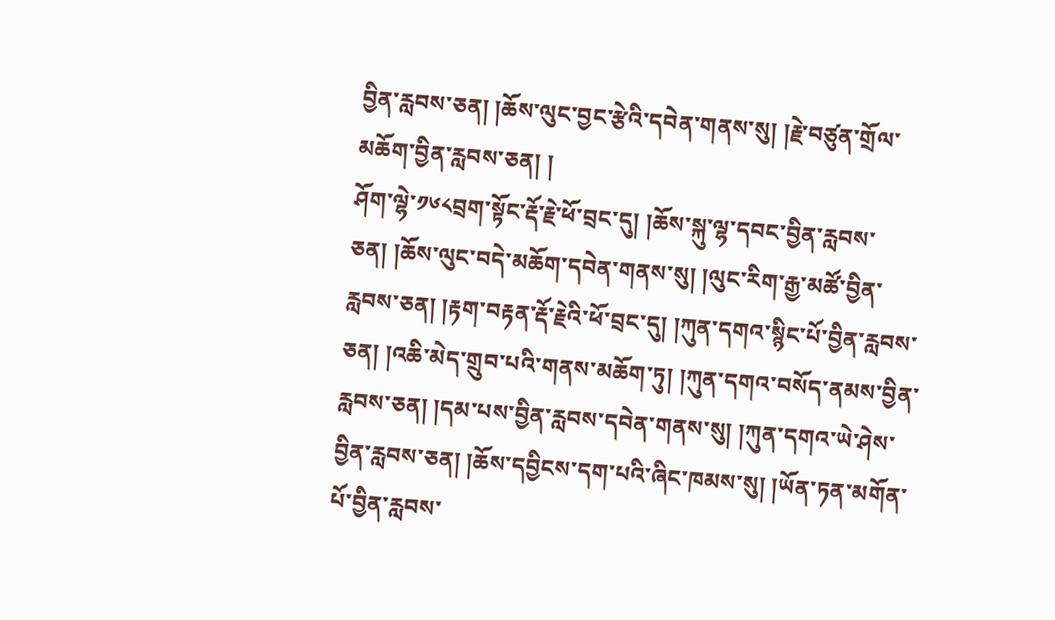བྱིན་རླབས་ཅན། །ཆོས་ལུང་བྱང་རྩེའི་དབེན་གནས་སུ། །རྗེ་བཙུན་གྲོལ་མཆོག་བྱིན་རླབས་ཅན། །
ཤོག་ལྷེ་༡༦༨བྲག་སྟོང་རྡོ་རྗེ་ཕོ་བྲང་དུ། །ཆོས་སྐུ་ལྷ་དབང་བྱིན་རླབས་ཅན། །ཆོས་ལུང་བདེ་མཆོག་དབེན་གནས་སུ། །ལུང་རིག་རྒྱ་མཚོ་བྱིན་རླབས་ཅན། །རྟག་བརྟན་རྡོ་རྗེའི་ཕོ་བྲང་དུ། །ཀུན་དགའ་སྙིང་པོ་བྱིན་རླབས་ཅན། །འཆི་མེད་གྲུབ་པའི་གནས་མཆོག་ཏུ། །ཀུན་དགའ་བསོད་ནམས་བྱིན་རླབས་ཅན། །དམ་པས་བྱིན་རླབས་དབེན་གནས་སུ། །ཀུན་དགའ་ཡེ་ཤེས་བྱིན་རླབས་ཅན། །ཆོས་དབྱིངས་དག་པའི་ཞིང་ཁམས་སུ། །ཡོན་ཏན་མགོན་པོ་བྱིན་རླབས་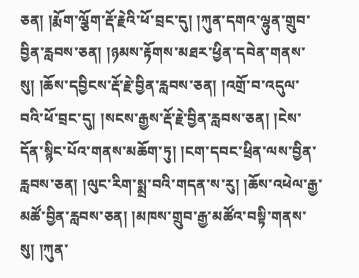ཅན། །རྨོག་ལྕོག་རྡོ་རྗེའི་ཕོ་བྲང་དུ། །ཀུན་དགའ་ལྷུན་གྲུབ་བྱིན་རླབས་ཅན། །ཉམས་རྟོགས་མཐར་ཕྱིན་དབེན་གནས་སུ། །ཆོས་དབྱིངས་རྡོ་རྗེ་བྱིན་རླབས་ཅན། །འགྲོ་བ་འདུལ་བའི་ཕོ་བྲང་དུ། །སངས་རྒྱས་རྡོ་རྗེ་བྱིན་རླབས་ཅན། །ངེས་དོན་སྙིང་པོའ་གནས་མཆོག་ཏུ། །ངག་དབང་ཕྲིན་ལས་བྱིན་རླབས་ཅན། །ལུང་རིག་སྨྲ་བའི་གདན་ས་རུ། །ཆོས་འཕེལ་རྒྱ་མཚོ་བྱིན་རླབས་ཅན། །མཁས་གྲུབ་རྒྱ་མཚོའ་བསྟི་གནས་སུ། །ཀུན་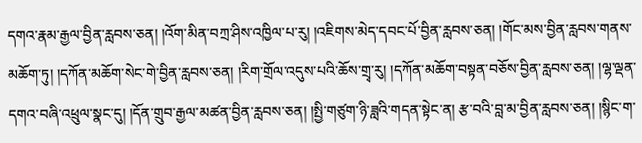དགའ་རྣམ་རྒྱལ་བྱིན་རླབས་ཅན། །འོག་མིན་བཀྲ་ཤིས་འཁྱིལ་པ་རུ། །འཇིགས་མེད་དབང་པོ་བྱིན་རླབས་ཅན། །གོང་མས་བྱིན་རླབས་གནས་མཆོག་ཏུ། །དཀོན་མཆོག་སེང་གེ་བྱིན་རླབས་ཅན། །རིག་གྲོལ་འདུས་པའི་ཆོས་གྲྭ་རུ། །དཀོན་མཆོག་བསྟན་བཅོས་བྱིན་རླབས་ཅན། །ལྷ་ལྡན་དགའ་བཞི་འཕྲུལ་སྣང་དུ། །དོན་གྲུབ་རྒྱལ་མཚན་བྱིན་རླབས་ཅན། །སྤྱི་གཙུག་ཉི་ཟླའི་གདན་སྟེང་ན། རྩ་བའི་བླ་མ་བྱིན་རླབས་ཅན། །སྙིང་ག་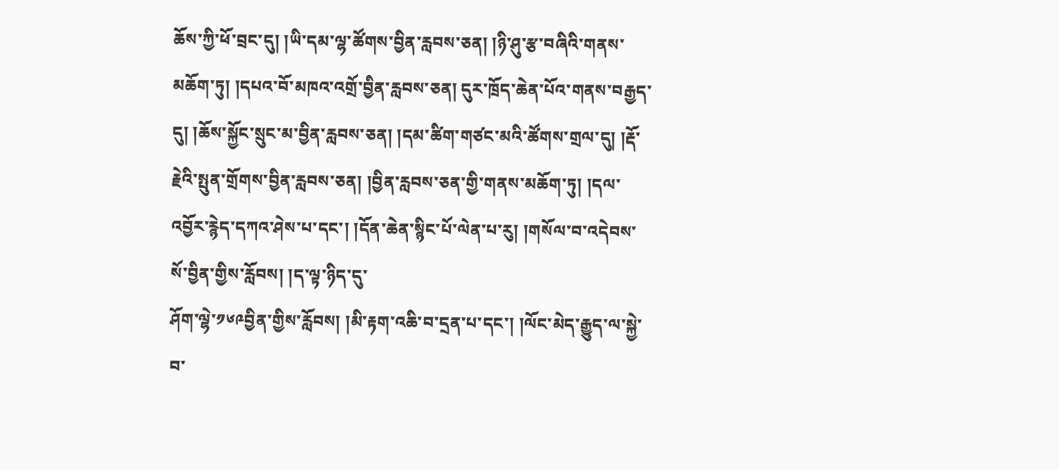ཆོས་ཀྱི་ཕོ་བྲང་དུ། །ཡི་དམ་ལྷ་ཚོགས་བྱིན་རླབས་ཅན། །ཉི་ཤུ་རྩ་བཞིའི་གནས་མཆོག་ཏུ། །དཔའ་བོ་མཁའ་འགྲོ་བྱིན་རླབས་ཅན། དུར་ཁྲོད་ཆེན་པོའ་གནས་བརྒྱད་དུ། །ཆོས་སྐྱོང་སྲུང་མ་བྱིན་རླབས་ཅན། །དམ་ཚིག་གཙང་མའི་ཚོགས་གྲལ་དུ། །རྡོ་རྗེའི་སྤུན་གྲོགས་བྱིན་རླབས་ཅན། །བྱིན་རླབས་ཅན་གྱི་གནས་མཆོག་ཏུ། །དལ་འབྱོར་རྙེད་དཀའ་ཤེས་པ་དང་། །དོན་ཆེན་སྙིང་པོ་ལེན་པ་རུ། །གསོལ་བ་འདེབས་སོ་བྱིན་གྱིས་རློབས། །ད་ལྟ་ཉིད་དུ་
ཤོག་ལྷེ་༡༦༩བྱིན་གྱིས་རློབས། །མི་རྟག་འཆི་བ་དྲན་པ་དང་། །ལོང་མེད་རྒྱུད་ལ་སྐྱེ་བ་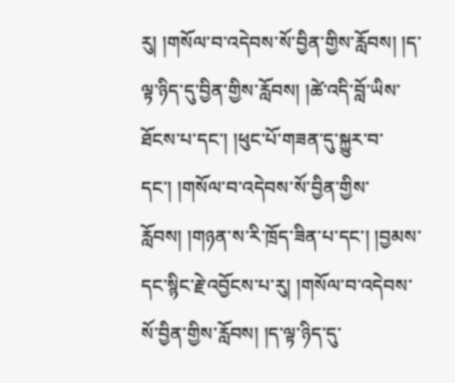རུ། །གསོལ་བ་འདེབས་སོ་བྱིན་གྱིས་རློབས། །ད་ལྟ་ཉིད་དུ་བྱིན་གྱིས་རློབས། །ཚེ་འདི་བློ་ཡིས་ཐོངས་པ་དང་། །ཕུང་པོ་གཟན་དུ་སྐྱུར་བ་དང་། །གསོལ་བ་འདེབས་སོ་བྱིན་གྱིས་རློབས། །གཉན་ས་རི་ཁྲོད་ཟིན་པ་དང་། །བྱམས་དང་སྙིང་རྗེ་འབྱོངས་པ་རུ། །གསོལ་བ་འདེབས་སོ་བྱིན་གྱིས་རློབས། །ད་ལྟ་ཉིད་དུ་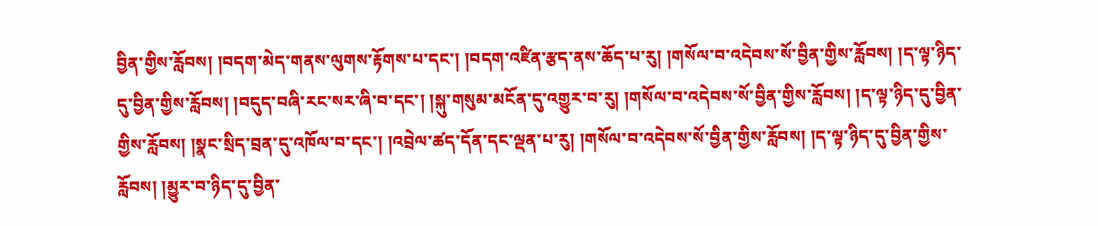བྱིན་གྱིས་རློབས། །བདག་མེད་གནས་ལུགས་རྟོགས་པ་དང་། །བདག་འཛིན་རྩད་ནས་ཆོད་པ་རུ། །གསོལ་བ་འདེབས་སོ་བྱིན་གྱིས་རློབས། །ད་ལྟ་ཉིད་དུ་བྱིན་གྱིས་རློབས། །བདུད་བཞི་རང་སར་ཞི་བ་དང་། །སྐུ་གསུམ་མངོན་དུ་འགྱུར་བ་རུ། །གསོལ་བ་འདེབས་སོ་བྱིན་གྱིས་རློབས། །ད་ལྟ་ཉིད་དུ་བྱིན་གྱིས་རློབས། །སྣང་སྲིད་བྲན་དུ་འཁོལ་བ་དང་། །འབྲེལ་ཚད་དོན་དང་ལྡན་པ་རུ། །གསོལ་བ་འདེབས་སོ་བྱིན་གྱིས་རློབས། །ད་ལྟ་ཉིད་དུ་བྱིན་གྱིས་རློབས། །མྱུར་བ་ཉིད་དུ་བྱིན་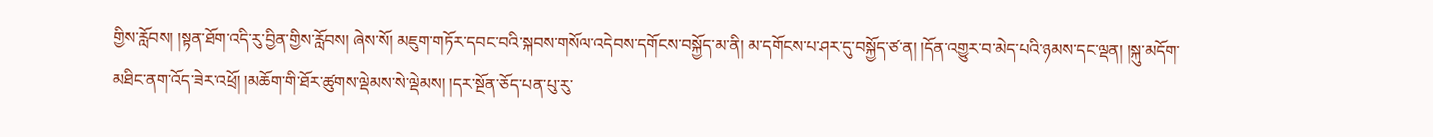གྱིས་རློབས། །སྟན་ཐོག་འདི་རུ་བྱིན་གྱིས་རློབས། ཞེས་སོ། མཇུག་གཏོར་དབང་བའི་སྐབས་གསོལ་འདེབས་དགོངས་བསྐྱོད་མ་ནི། མ་དགོངས་པ་ཤར་དུ་བསྐྱོད་ཙ་ན། །དོན་འགྱུར་བ་མེད་པའི་ཉམས་དང་ལྡན། །སྐུ་མདོག་མཐིང་ནག་འོད་ཟེར་འཕྲོ། །མཆོག་གི་ཐོར་ཚུགས་ལྡེམས་སེ་ལྡེམས། །དར་སྔོན་ཅོད་པན་པུ་རུ་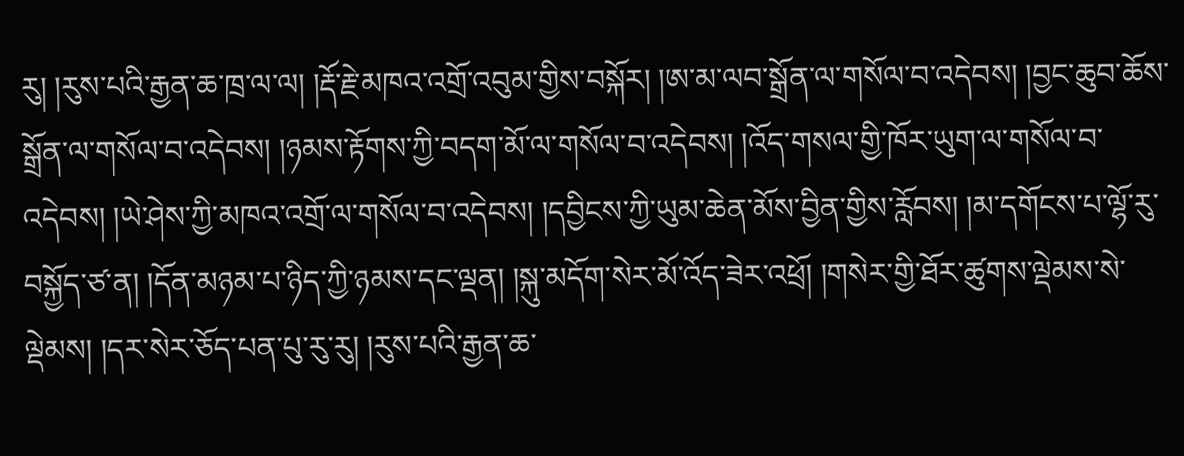རུ། །རུས་པའི་རྒྱན་ཆ་ཁྲ་ལ་ལ། །རྡོ་རྗེ་མཁའ་འགྲོ་འབུམ་གྱིས་བསྐོར། །ཨ་མ་ལབ་སྒྲོན་ལ་གསོལ་བ་འདེབས། །བྱང་ཆུབ་ཆོས་སྒྲོན་ལ་གསོལ་བ་འདེབས། །ཉམས་རྟོགས་ཀྱི་བདག་མོ་ལ་གསོལ་བ་འདེབས། །འོད་གསལ་གྱི་ཁོར་ཡུག་ལ་གསོལ་བ་འདེབས། །ཡེ་ཤེས་ཀྱི་མཁའ་འགྲོ་ལ་གསོལ་བ་འདེབས། །དབྱིངས་ཀྱི་ཡུམ་ཆེན་མོས་བྱིན་གྱིས་རློབས། །མ་དགོངས་པ་ལྷོ་རུ་བསྐྱོད་ཙ་ན། །དོན་མཉམ་པ་ཉིད་ཀྱི་ཉམས་དང་ལྡན། །སྐུ་མདོག་སེར་མོ་འོད་ཟེར་འཕྲོ། །གསེར་གྱི་ཐོར་ཚུགས་ལྡེམས་སེ་ལྡེམས། །དར་སེར་ཅོད་པན་པུ་རུ་རུ། །རུས་པའི་རྒྱན་ཆ་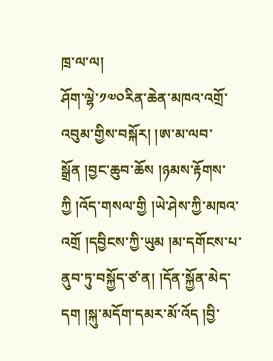ཁྲ་ལ་ལ།
ཤོག་ལྷེ་༡༧༠རིན་ཆེན་མཁའ་འགྲོ་འབུམ་གྱིས་བསྐོར། །ཨ་མ་ལབ་སྒྲོན །བྱང་ཆུབ་ཆོས །ཉམས་རྟོགས་ཀྱི །འོད་གསལ་གྱི །ཡེ་ཤེས་ཀྱི་མཁའ་འགྲོ །དབྱིངས་ཀྱི་ཡུམ །མ་དགོངས་པ་ནུབ་ཏུ་བསྐྱོད་ཙ་ན། །དོན་སྐྱོན་མེད་དག །སྐུ་མདོག་དམར་མོ་འོད །བྱི་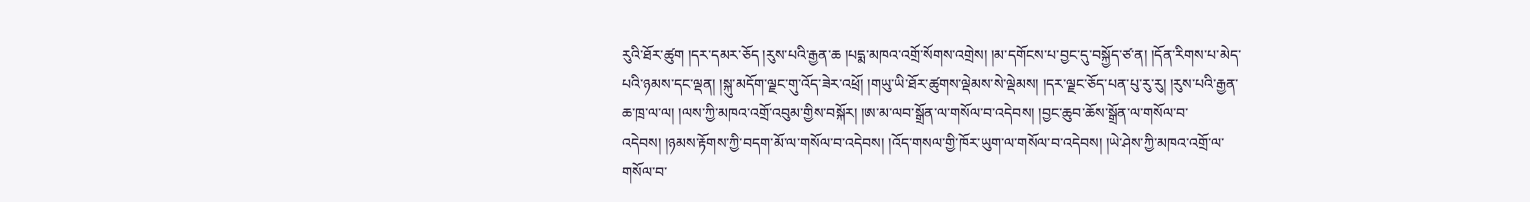རུའི་ཐོར་ཚུག །དར་དམར་ཅོད །རུས་པའི་རྒྱན་ཆ །པདྨ་མཁའ་འགྲོ་སོགས་འགྲེས། །མ་དགོངས་པ་བྱང་དུ་བསྐྱོད་ཙ་ན། །དོན་རིགས་པ་མེད་པའི་ཉམས་དང་ལྡན། །སྐུ་མདོག་ལྗང་གུ་འོད་ཟེར་འཕྲོ། །གཡུ་ཡི་ཐོར་ཚུགས་ལྡེམས་སེ་ལྡེམས། །དར་ལྗང་ཅོད་པན་པུ་རུ་རུ། །རུས་པའི་རྒྱན་ཆ་ཁྲ་ལ་ལ། །ལས་ཀྱི་མཁའ་འགྲོ་འབུམ་གྱིས་བསྐོར། །ཨ་མ་ལབ་སྒྲོན་ལ་གསོལ་བ་འདེབས། །བྱང་ཆུབ་ཆོས་སྒྲོན་ལ་གསོལ་བ་འདེབས། །ཉམས་རྟོགས་ཀྱི་བདག་མོ་ལ་གསོལ་བ་འདེབས། །འོད་གསལ་གྱི་ཁོར་ཡུག་ལ་གསོལ་བ་འདེབས། །ཡེ་ཤེས་ཀྱི་མཁའ་འགྲོ་ལ་གསོལ་བ་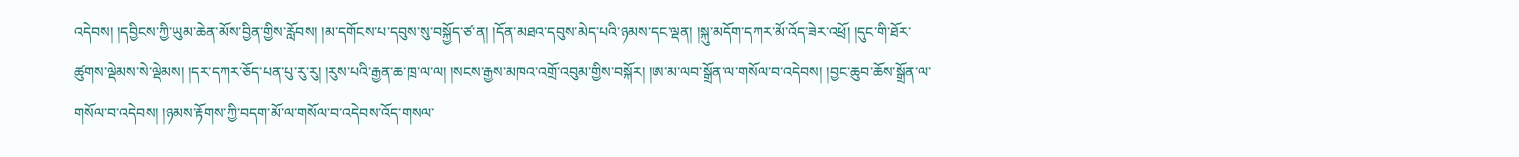འདེབས། །དབྱིངས་ཀྱི་ཡུམ་ཆེན་མོས་བྱིན་གྱིས་རློབས། །མ་དགོངས་པ་དབུས་སུ་བསྐྱོད་ཙ་ན། །དོན་མཐའ་དབུས་མེད་པའི་ཉམས་དང་ལྡན། །སྐུ་མདོག་དཀར་མོ་འོད་ཟེར་འཕྲོ། །དུང་གི་ཐོར་ཚུགས་ལྡེམས་སེ་ལྡེམས། །དར་དཀར་ཅོད་པན་པུ་རུ་རུ། །རུས་པའི་རྒྱན་ཆ་ཁྲ་ལ་ལ། །སངས་རྒྱས་མཁའ་འགྲོ་འབུམ་གྱིས་བསྐོར། །ཨ་མ་ལབ་སྒྲོན་ལ་གསོལ་བ་འདེབས། །བྱང་ཆུབ་ཆོས་སྒྲོན་ལ་གསོལ་བ་འདེབས། །ཉམས་རྟོགས་ཀྱི་བདག་མོ་ལ་གསོལ་བ་འདེབས་འོད་གསལ་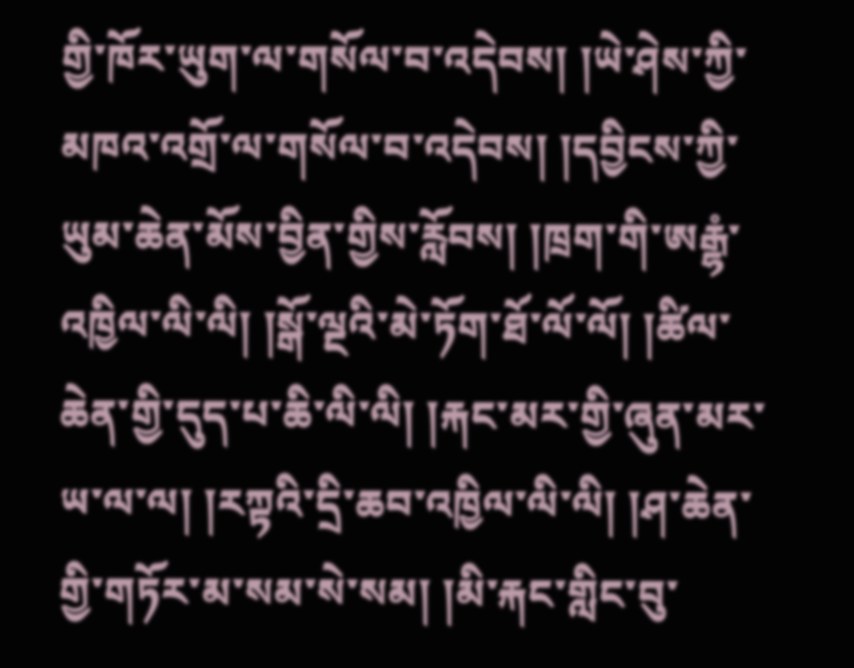གྱི་ཁོར་ཡུག་ལ་གསོལ་བ་འདེབས། །ཡེ་ཤེས་ཀྱི་མཁའ་འགྲོ་ལ་གསོལ་བ་འདེབས། །དབྱིངས་ཀྱི་ཡུམ་ཆེན་མོས་བྱིན་གྱིས་རློབས། །ཁྲག་གི་ཨརྒྷཾ་འཁྱིལ་ལི་ལི། །སྒོ་ལྔའི་མེ་ཏོག་ཐོ་ལོ་ལོ། །ཚིལ་ཆེན་གྱི་དུད་པ་ཆི་ལི་ལི། །རྐང་མར་གྱི་ཞུན་མར་ཡ་ལ་ལ། །རཀྟའི་དྲི་ཆབ་འཁྱིལ་ལི་ལི། །ཤ་ཆེན་གྱི་གཏོར་མ་སམ་སེ་སམ། །མི་རྐང་གླིང་བུ་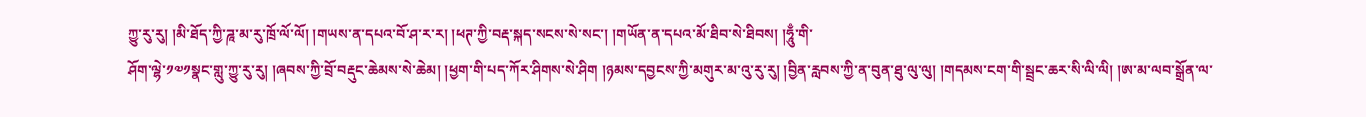ཀྱུ་རུ་རུ། །མི་ཐོད་ཀྱི་ཌཱ་མ་རུ་ཁྲོ་ལོ་ལོ། །གཡས་ན་དཔའ་བོ་ཤ་ར་ར། །ཕཊ་ཀྱི་བརྡ་སྐད་སངས་སེ་སང་། །གཡོན་ན་དཔའ་མོ་ཐིབ་སེ་ཐིབས། །ཧཱུྃ་གི་
ཤོག་ལྷེ་༡༧༡སྣང་གླུ་ཀྱུ་རུ་རུ། །ཞབས་ཀྱི་བྲོ་བརྡུང་ཆེམས་སེ་ཆེམ། །ཕྱག་གི་པད་ཀོར་ཤིགས་སེ་ཤིག །ཉམས་དབྱངས་ཀྱི་མགུར་མ་འུ་རུ་རུ། །བྱིན་རླབས་ཀྱི་ན་བུན་ཐུ་ལུ་ལུ། །གདམས་ངག་གི་སྦྲང་ཆར་སི་ལི་ལི། །ཨ་མ་ལབ་སྒྲོན་ལ་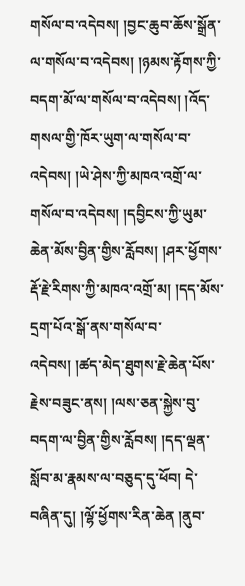གསོལ་བ་འདེབས། །བྱང་ཆུབ་ཆོས་སྒྲོན་ལ་གསོལ་བ་འདེབས། །ཉམས་རྟོགས་ཀྱི་བདག་མོ་ལ་གསོལ་བ་འདེབས། །འོད་གསལ་གྱི་ཁོར་ཡུག་ལ་གསོལ་བ་འདེབས། །ཡེ་ཤེས་ཀྱི་མཁའ་འགྲོ་ལ་གསོལ་བ་འདེབས། །དབྱིངས་ཀྱི་ཡུམ་ཆེན་མོས་བྱིན་གྱིས་རློབས། །ཤར་ཕྱོགས་རྡོ་རྗེ་རིགས་ཀྱི་མཁའ་འགྲོ་མ། །དད་མོས་དྲག་པོའ་སྒོ་ནས་གསོལ་བ་འདེབས། །ཚད་མེད་ཐུགས་རྗེ་ཆེན་པོས་རྗེས་བཟུང་ནས། །ལས་ཅན་སྐྱེས་བུ་བདག་ལ་བྱིན་གྱིས་རློབས། །དད་ལྡན་སློབ་མ་རྣམས་ལ་བཅུད་དུ་ཕོབ། དེ་བཞིན་དུ། །ལྷོ་ཕྱོགས་རིན་ཆེན །ནུབ་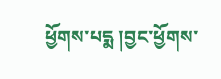ཕྱོགས་པདྨ །བྱང་ཕྱོགས་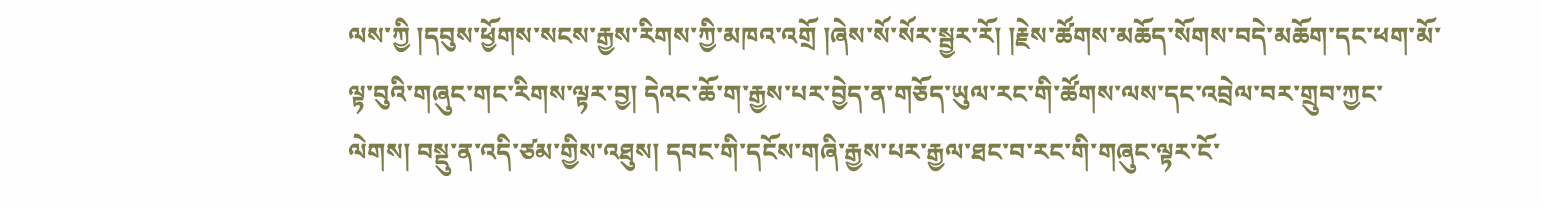ལས་ཀྱི །དབུས་ཕྱོགས་སངས་རྒྱས་རིགས་ཀྱི་མཁའ་འགྲོ །ཞེས་སོ་སོར་སྦྱར་རོ། །རྗེས་ཚོགས་མཆོད་སོགས་བདེ་མཆོག་དང་ཕག་མོ་ལྟ་བུའི་གཞུང་གང་རིགས་ལྟར་བྱ། དེའང་ཆོ་ག་རྒྱས་པར་བྱེད་ན་གཅོད་ཡུལ་རང་གི་ཚོགས་ལས་དང་འབྲེལ་བར་གྲུབ་ཀྱང་ལེགས། བསྡུ་ན་འདི་ཙམ་གྱིས་འཐུས། དབང་གི་དངོས་གཞི་རྒྱས་པར་རྒྱལ་ཐང་བ་རང་གི་གཞུང་ལྟར་ངོ་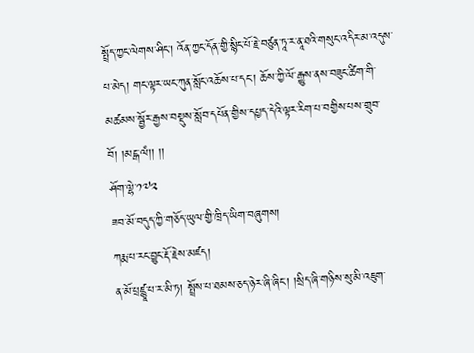སྤྲོད་ཀྱང་ལེགས་ཤིང་། འོན་ཀྱང་དོན་གྱི་སྙིང་པོ་རྗེ་བཙུན་ཏཱ་ར་ནཱ་ཐའི་གསུང་འདིར་མ་འདུས་པ་མེད། གང་ལྟར་ཡང་ཀུན་སློང་འཆོས་པ་དང་། ཆོས་ཀྱི་ལོ་རྒྱུས་ནས་བཟུང་ཚིག་གི་མཚམས་སྦྱོར་རྒྱས་བསྡུས་སློབ་དཔོན་གྱིས་དཔྱད་དེའི་ལྟར་རིག་པ་བགྱིས་པས་གྲུབ་བོ། །མངྒ་ལཾ།། །།
ཤོག་ལྷེ་༡༧༢
ཟབ་མོ་བདུད་ཀྱི་གཅོད་ཡུལ་གྱི་ཁྲིད་ཡིག་བཞུགས།
ཀརྨ་པ་རང་བྱུང་རྡོ་རྗེས་མཛད།
ན་མོ་པྲཛྙཱ་པ་ར་མི་ཏ། སྤྲོས་པ་ཐམས་ཅད་ཉེར་ཞི་ཞིང་། །སྲིད་ཞི་གཉིས་སུ་མི་འཇུག་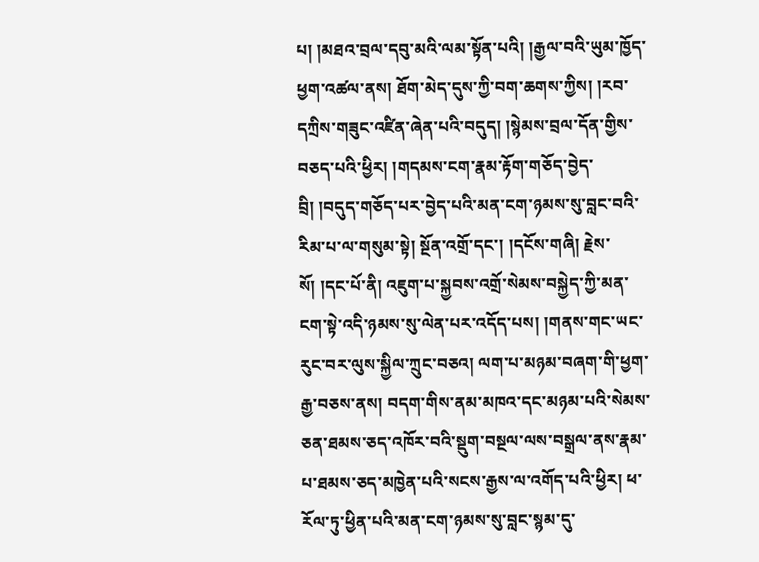པ། །མཐའ་བྲལ་དབུ་མའི་ལམ་སྟོན་པའི། །རྒྱལ་བའི་ཡུམ་ཁྱོད་ཕྱག་འཚལ་ནས། ཐོག་མེད་དུས་ཀྱི་བག་ཆགས་ཀྱིས། །རབ་དཀྲིས་གཟུང་འཛིན་ཞེན་པའི་བདུད། །སྙེམས་བྲལ་དོན་གྱིས་བཅད་པའི་ཕྱིར། །གདམས་ངག་རྣམ་རྟོག་གཅོད་བྱེད་བྲི། །བདུད་གཅོད་པར་བྱེད་པའི་མན་ངག་ཉམས་སུ་བླང་བའི་རིམ་པ་ལ་གསུམ་སྟེ། སྔོན་འགྲོ་དང་། །དངོས་གཞི། རྗེས་སོ། །དང་པོ་ནི། འཇུག་པ་སྐྱབས་འགྲོ་སེམས་བསྐྱེད་ཀྱི་མན་ངག་སྟེ་འདི་ཉམས་སུ་ལེན་པར་འདོད་པས། །གནས་གང་ཡང་རུང་བར་ལུས་སྐྱིལ་ཀྲུང་བཅའ། ལག་པ་མཉམ་བཞག་གི་ཕྱག་རྒྱ་བཅས་ནས། བདག་གིས་ནམ་མཁའ་དང་མཉམ་པའི་སེམས་ཅན་ཐམས་ཅད་འཁོར་བའི་སྡུག་བསྔལ་ལས་བསྒྲལ་ནས་རྣམ་པ་ཐམས་ཅད་མཁྱེན་པའི་སངས་རྒྱས་ལ་འགོད་པའི་ཕྱིར། ཕ་རོལ་ཏུ་ཕྱིན་པའི་མན་ངག་ཉམས་སུ་བླང་སྙམ་དུ་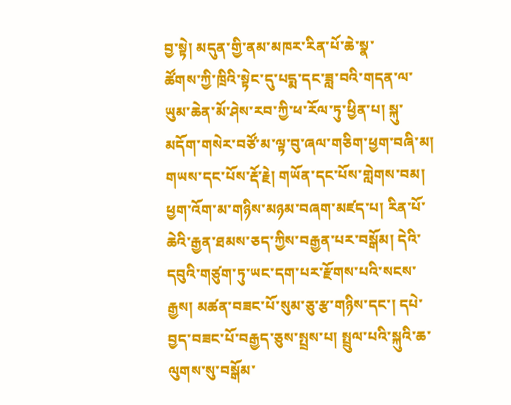བྱ་སྟེ། མདུན་གྱི་ནམ་མཁར་རིན་པོ་ཆེ་སྣ་
ཚོགས་ཀྱི་ཁྲིའི་སྟེང་དུ་པདྨ་དང་ཟླ་བའི་གདན་ལ་ཡུམ་ཆེན་མོ་ཤེས་རབ་ཀྱི་ཕ་རོལ་ཏུ་ཕྱིན་པ། སྐུ་མདོག་གསེར་བཙོ་མ་ལྟ་བུ་ཞལ་གཅིག་ཕྱག་བཞི་མ། གཡས་དང་པོས་རྡོ་རྗེ། གཡོན་དང་པོས་གླེགས་བམ། ཕྱག་འོག་མ་གཉིས་མཉམ་བཞག་མཛད་པ། རིན་པོ་ཆེའི་རྒྱན་ཐམས་ཅད་ཀྱིས་བརྒྱན་པར་བསྒོམ། དེའི་དབུའི་གཙུག་ཏུ་ཡང་དག་པར་རྫོགས་པའི་སངས་རྒྱས། མཚན་བཟང་པོ་སུམ་ཅུ་རྩ་གཉིས་དང་། དཔེ་བྱད་བཟང་པོ་བརྒྱད་ཅུས་སྤྲས་པ། སྤྲུལ་པའི་སྐུའི་ཆ་ལུགས་སུ་བསྒོམ་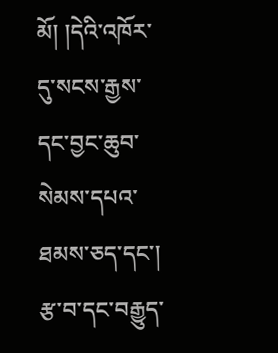མོ། །དེའི་འཁོར་དུ་སངས་རྒྱས་དང་བྱང་ཆུབ་སེམས་དཔའ་ཐམས་ཅད་དང་། རྩ་བ་དང་བརྒྱུད་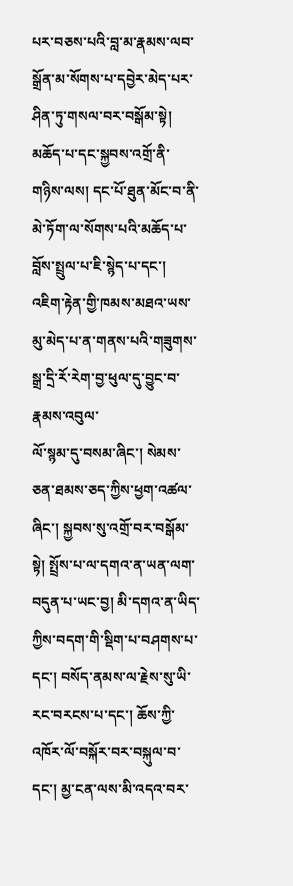པར་བཅས་པའི་བླ་མ་རྣམས་ལབ་སྒྲོན་མ་སོགས་པ་དབྱེར་མེད་པར་ཤིན་ཏུ་གསལ་བར་བསྒོམ་སྟེ། མཆོད་པ་དང་སྐྱབས་འགྲོ་ནི་གཉིས་ལས། དང་པོ་ཐུན་མོང་བ་ནི་མེ་ཏོག་ལ་སོགས་པའི་མཆོད་པ་བློས་སྤྲུལ་པ་ཇི་སྙེད་པ་དང་། འཇིག་རྟེན་གྱི་ཁམས་མཐའ་ཡས་མུ་མེད་པ་ན་གནས་པའི་གཟུགས་སྒྲ་དྲི་རོ་རེག་བྱ་ཕུལ་དུ་བྱུང་བ་རྣམས་འབུལ་
ལོ་སྙམ་དུ་བསམ་ཞིང་། སེམས་ཅན་ཐམས་ཅད་ཀྱིས་ཕྱག་འཚལ་ཞིང་། སྐྱབས་སུ་འགྲོ་བར་བསྒོམ་སྟེ། སྤྲོས་པ་ལ་དགའ་ན་ཡན་ལག་བདུན་པ་ཡང་བྱ། མི་དགའ་ན་ཡིད་ཀྱིས་བདག་གི་སྡིག་པ་བཤགས་པ་དང་། བསོད་ནམས་ལ་རྗེས་སུ་ཡི་རང་བརངས་པ་དང་། ཆོས་ཀྱི་འཁོར་ལོ་བསྐོར་བར་བསྐུལ་བ་དང་། མྱ་ངན་ལས་མི་འདའ་བར་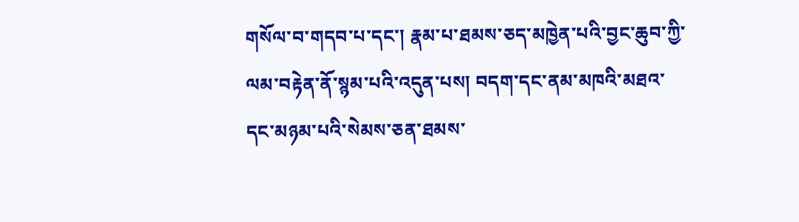གསོལ་བ་གདབ་པ་དང་། རྣམ་པ་ཐམས་ཅད་མཁྱེན་པའི་བྱང་ཆུབ་ཀྱི་ལམ་བརྟེན་ནོ་སྙམ་པའི་འདུན་པས། བདག་དང་ནམ་མཁའི་མཐའ་དང་མཉམ་པའི་སེམས་ཅན་ཐམས་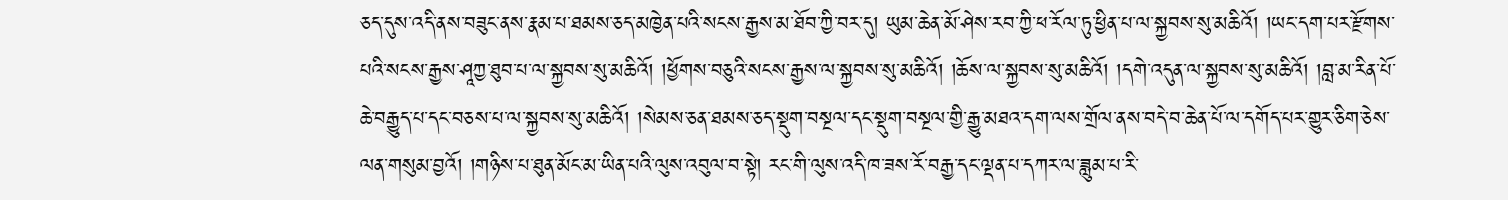ཅད་དུས་འདི་ནས་བཟུང་ནས་རྣམ་པ་ཐམས་ཅད་མཁྱེན་པའི་སངས་རྒྱས་མ་ཐོབ་ཀྱི་བར་དུ། ཡུམ་ཆེན་མོ་ཤེས་རབ་ཀྱི་ཕ་རོལ་ཏུ་ཕྱིན་པ་ལ་སྐྱབས་སུ་མཆིའོ། །ཡང་དག་པར་རྫོགས་པའི་སངས་རྒྱས་ཤཱཀྱ་ཐུབ་པ་ལ་སྐྱབས་སུ་མཆིའོ། །ཕྱོགས་བཅུའི་སངས་རྒྱས་ལ་སྐྱབས་སུ་མཆིའོ། །ཆོས་ལ་སྐྱབས་སུ་མཆིའོ། །དགེ་འདུན་ལ་སྐྱབས་སུ་མཆིའོ། །བླ་མ་རིན་པོ་ཆེ་བརྒྱུད་པ་དང་བཅས་པ་ལ་སྐྱབས་སུ་མཆིའོ། །སེམས་ཅན་ཐམས་ཅད་སྡུག་བསྔལ་དང་སྡུག་བསྔལ་གྱི་རྒྱུ་མཐའ་དག་ལས་གྲོལ་ནས་བདེ་བ་ཆེན་པོ་ལ་དགོད་པར་གྱུར་ཅིག་ཅེས་ལན་གསུམ་བྱའོ། །གཉིས་པ་ཐུན་མོང་མ་ཡིན་པའི་ལུས་འབུལ་བ་སྟེ། རང་གི་ལུས་འདི་ཁ་ཟས་རོ་བརྒྱ་དང་ལྡན་པ་དཀར་ལ་ཟླུམ་པ་རི་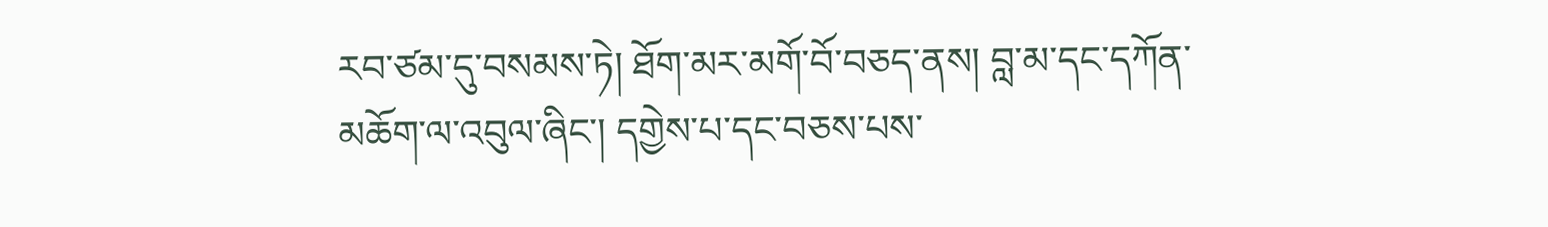རབ་ཙམ་དུ་བསམས་ཏེ། ཐོག་མར་མགོ་བོ་བཅད་ནས། བླ་མ་དང་དཀོན་མཆོག་ལ་འབུལ་ཞིང་། དགྱེས་པ་དང་བཅས་པས་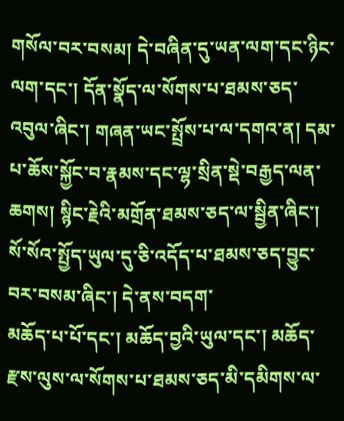གསོལ་བར་བསམ། དེ་བཞིན་དུ་ཡན་ལག་དང་ཉིང་ལག་དང་། དོན་སྣོད་ལ་སོགས་པ་ཐམས་ཅད་འབུལ་ཞིང་། གཞན་ཡང་སྤྲོས་པ་ལ་དགའ་ན། དམ་པ་ཆོས་སྐྱོང་བ་རྣམས་དང་ལྷ་སྲིན་སྡེ་བརྒྱད་ལན་ཆགས། སྙིང་རྗེའི་མགྲོན་ཐམས་ཅད་ལ་སྦྱིན་ཞིང་། སོ་སོའ་སྤྱོད་ཡུལ་དུ་ཅི་འདོད་པ་ཐམས་ཅད་བྱུང་བར་བསམ་ཞིང་། དེ་ནས་བདག་
མཆོད་པ་པོ་དང་། མཆོད་བྱའི་ཡུལ་དང་། མཆོད་རྫས་ལུས་ལ་སོགས་པ་ཐམས་ཅད་མི་དམིགས་ལ་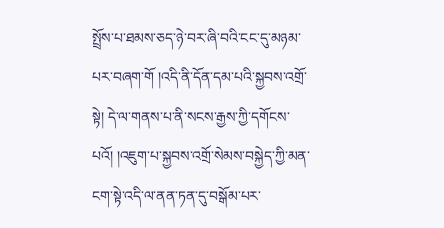སྤྲོས་པ་ཐམས་ཅད་ཉེ་བར་ཞི་བའི་ངང་དུ་མཉམ་པར་བཞག་གོ །འདི་ནི་དོན་དམ་པའི་སྐྱབས་འགྲོ་སྟེ། དེ་ལ་གནས་པ་ནི་སངས་རྒྱས་ཀྱི་དགོངས་པའོ། །འཇུག་པ་སྐྱབས་འགྲོ་སེམས་བསྐྱེད་ཀྱི་མན་ངག་སྟེ་འདི་ལ་ནན་ཏན་དུ་བསྒོམ་པར་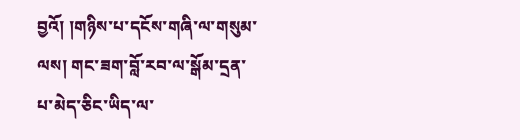བྱའོ། །གཉིས་པ་དངོས་གཞི་ལ་གསུམ་ལས། གང་ཟག་བློ་རབ་ལ་སྒོམ་དྲན་པ་མེད་ཅིང་ཡིད་ལ་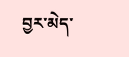བྱར་མེད་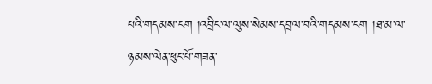པའི་གདམས་ངག །འབྲིང་ལ་ལུས་སེམས་དབྲལ་བའི་གདམས་ངག །ཐ་མ་ལ་ཉམས་ལེན་ཕུང་པོ་གཟན་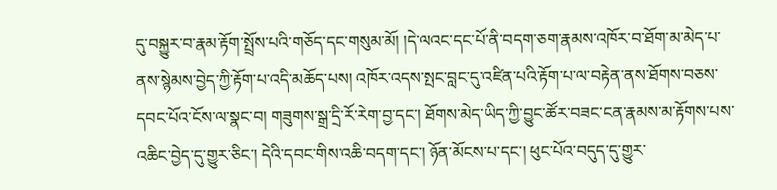དུ་བསྐྱུར་བ་རྣམ་རྟོག་སྤྲོས་པའི་གཅོད་དང་གསུམ་མོ། །དེ་ལའང་དང་པོ་ནི་བདག་ཅག་རྣམས་འཁོར་བ་ཐོག་མ་མེད་པ་ནས་སྙེམས་བྱེད་ཀྱི་རྟོག་པ་འདི་མཆོད་པས། འཁོར་འདས་སྤང་བླང་དུ་འཛིན་པའི་རྟོག་པ་ལ་བརྟེན་ནས་ཐོགས་བཅས་དབང་པོའ་ངོས་ལ་སྣང་བ། གཟུགས་སྒྲ་དྲི་རོ་རེག་བྱ་དང་། ཐོགས་མེད་ཡིད་ཀྱི་བྱུང་ཚོར་བཟང་ངན་རྣམས་མ་རྟོགས་པས་འཆིང་བྱེད་དུ་གྱུར་ཅིང་། དེའི་དབང་གིས་འཆི་བདག་དང་། ཉོན་མོངས་པ་དང་། ཕུང་པོའ་བདུད་དུ་གྱུར་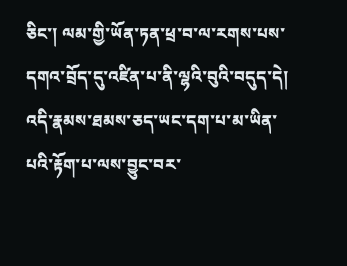ཅིང་། ལམ་གྱི་ཡོན་ཏན་ཕྲ་བ་ལ་རགས་པས་དགའ་བྲོད་དུ་འཛིན་པ་ནི་ལྷའི་བུའི་བདུད་དེ། འདི་རྣམས་ཐམས་ཅད་ཡང་དག་པ་མ་ཡིན་པའི་རྟོག་པ་ལས་བྱུང་བར་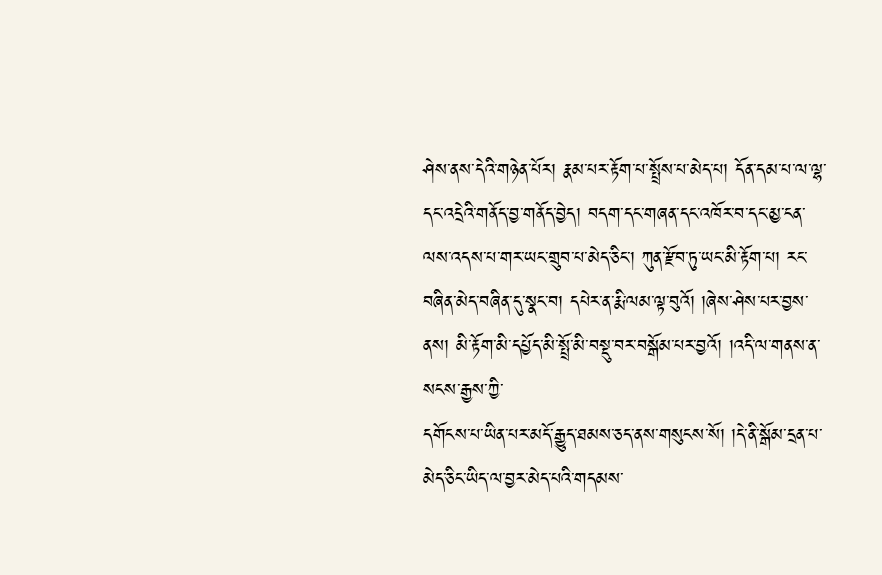ཤེས་ནས་དེའི་གཉེན་པོར། རྣམ་པར་རྟོག་པ་སྤྲོས་པ་མེད་པ། དོན་དམ་པ་ལ་ལྷ་དང་འདྲེའི་གནོད་བྱ་གནོད་བྱེད། བདག་དང་གཞན་དང་འཁོར་བ་དང་མྱ་ངན་ལས་འདས་པ་གར་ཡང་གྲུབ་པ་མེད་ཅིང་། ཀུན་རྫོབ་ཏུ་ཡང་མི་རྟོག་པ། རང་བཞིན་མེད་བཞིན་དུ་སྣང་བ། དཔེར་ན་རྨི་ལམ་ལྟ་བུའོ། །ཞེས་ཤེས་པར་བྱས་ནས། མི་རྟོག་མི་དཔྱོད་མི་སྤྲོ་མི་བསྡུ་བར་བསྒོམ་པར་བྱའོ། །འདི་ལ་གནས་ན་སངས་རྒྱས་ཀྱི་
དགོངས་པ་ཡིན་པར་མདོ་རྒྱུད་ཐམས་ཅད་ནས་གསུངས་སོ། །དེ་ནི་སྒོམ་དྲན་པ་མེད་ཅིང་ཡིད་ལ་བྱར་མེད་པའི་གདམས་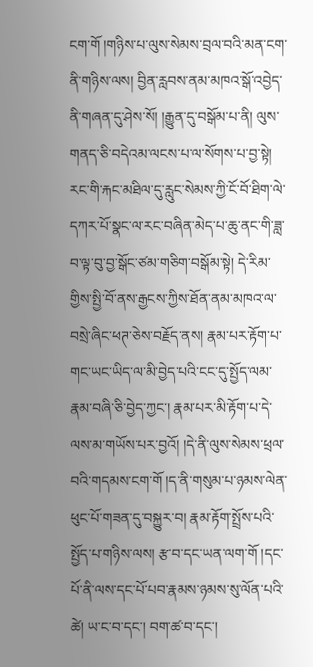ངག་གོ །གཉིས་པ་ལུས་སེམས་བྲལ་བའི་མན་ངག་ནི་གཉིས་ལས། བྱིན་རླབས་ནམ་མཁའ་སྒོ་འབྱེད་ནི་གཞན་དུ་ཤེས་སོ། །རྒྱུན་དུ་བསྒོམ་པ་ནི། ལུས་གནད་ཅི་བདེའམ་ལངས་པ་ལ་སོགས་པ་བྱ་སྟེ། རང་གི་རྐང་མཐིལ་དུ་རླུང་སེམས་ཀྱི་ངོ་བོ་ཐིག་ལེ་དཀར་པོ་སྣང་ལ་རང་བཞིན་མེད་པ་ཆུ་ནང་གི་ཟླ་བ་ལྟ་བུ་བྱ་སྒོང་ཙམ་གཅིག་བསྒོམ་སྟེ། དེ་རིམ་གྱིས་སྤྱི་བོ་ནས་རྒྱངས་ཀྱིས་ཐོན་ནམ་མཁའ་ལ་བསྲེ་ཞིང་ཕཊ་ཅེས་བརྗོད་ནས། རྣམ་པར་རྟོག་པ་གང་ཡང་ཡིད་ལ་མི་བྱེད་པའི་ངང་དུ་སྤྱོད་ལམ་རྣམ་བཞི་ཅི་བྱེད་ཀྱང་། རྣམ་པར་མི་རྟོག་པ་དེ་ལས་མ་གཡོས་པར་བྱའོ། །དེ་ནི་ལུས་སེམས་ཕྲལ་བའི་གདམས་ངག་གོ །ད་ནི་གསུམ་པ་ཉམས་ལེན་ཕུང་པོ་གཟན་དུ་བསྐྱུར་བ། རྣམ་རྟོག་སྤྲོས་པའི་སྤྱོད་པ་གཉིས་ལས། རྩ་བ་དང་ཡན་ལག་གོ །དང་པོ་ནི་ལས་དང་པོ་པབ་རྣམས་ཉམས་སུ་ལོན་པའི་ཚེ། ཡ་ང་བ་དང་། བག་ཚ་བ་དང་།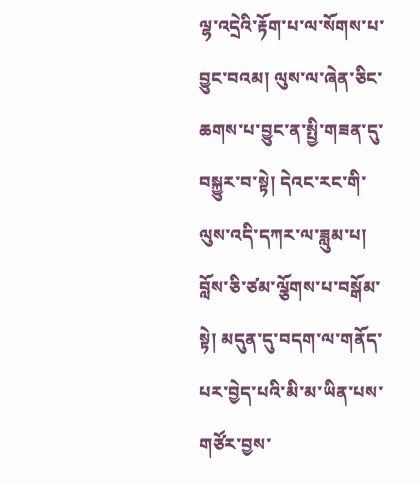ལྷ་འདྲེའི་རྟོག་པ་ལ་སོགས་པ་བྱུང་བའམ། ལུས་ལ་ཞེན་ཅིང་ཆགས་པ་བྱུང་ན་སྤྱི་གཟན་དུ་བསྐྱུར་བ་སྟེ། དེའང་རང་གི་ལུས་འདི་དཀར་ལ་ཟླུམ་པ། བློས་ཅི་ཙམ་ལྕོགས་པ་བསྒོམ་སྟེ། མདུན་དུ་བདག་ལ་གནོད་པར་བྱེད་པའི་མི་མ་ཡིན་པས་གཙོར་བྱས་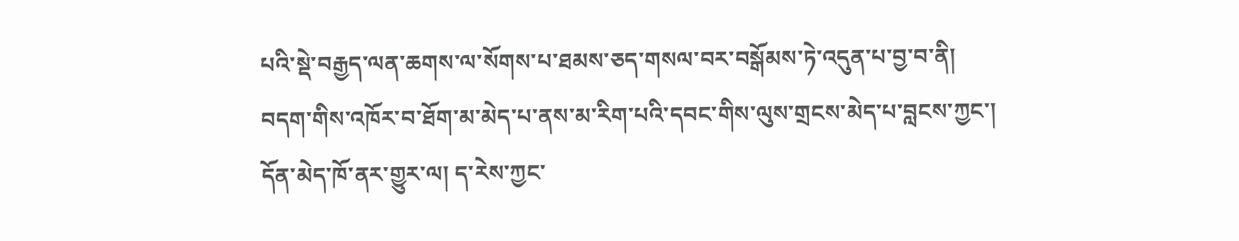པའི་སྡེ་བརྒྱད་ལན་ཆགས་ལ་སོགས་པ་ཐམས་ཅད་གསལ་བར་བསྒོམས་ཏེ་འདུན་པ་བྱ་བ་ནི། བདག་གིས་འཁོར་བ་ཐོག་མ་མེད་པ་ནས་མ་རིག་པའི་དབང་གིས་ལུས་གྲངས་མེད་པ་བླངས་ཀྱང་། དོན་མེད་ཁོ་ནར་གྱུར་ལ། ད་རེས་ཀྱང་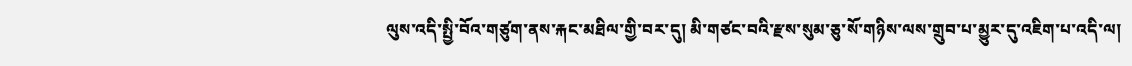ལུས་འདི་སྤྱི་བོའ་གཙུག་ནས་རྐང་མཐིལ་གྱི་བར་དུ། མི་གཙང་བའི་རྫས་སུམ་ཅུ་སོ་གཉིས་ལས་གྲུབ་པ་མྱུར་དུ་འཇིག་པ་འདི་ལ།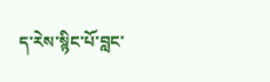ད་རེས་སྙིང་པོ་བླང་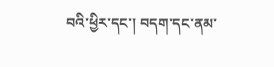བའི་ཕྱིར་དང་། བདག་དང་ནམ་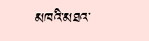མཁའི་མཐའ་